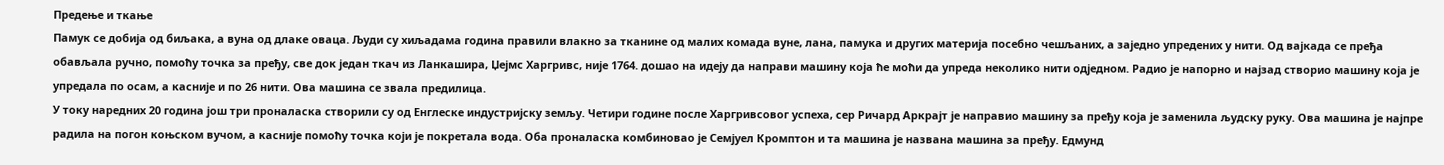Предење и ткање
Памук се добија од биљака, а вуна од длаке оваца. Људи су хиљадама година правили влакно за тканине од малих комада вуне, лана, памука и других материја посебно чешљаних, а заједно упредених у нити. Од вајкада се пређа обављала ручно, помоћу точка за пређу, све док један ткач из Ланкашира, Џејмс Харгривс, није 1764. дошао на идеју да направи машину која ће моћи да упреда неколико нити одједном. Радио је напорно и најзад створио машину која је упредала по осам, а касније и по 26 нити. Ова машина се звала предилица.
У току наредних 20 година још три проналаска створили су од Енглеске индустријску земљу. Четири године после Харгривсовог успеха, сер Ричард Аркрајт је направио машину за пређу која је заменила људску руку. Ова машина је најпре радила на погон коњском вучом, а касније помоћу точка који је покретала вода. Оба проналаска комбиновао је Семјуел Кромптон и та машина је названа машина за пређу. Едмунд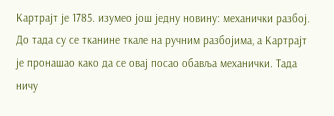Картрајт је 1785. изумео још једну новину: механички разбој. До тада су се тканине ткале на ручним разбојима, а Картрајт је пронашао како да се овај посао обавља механички. Тада ничу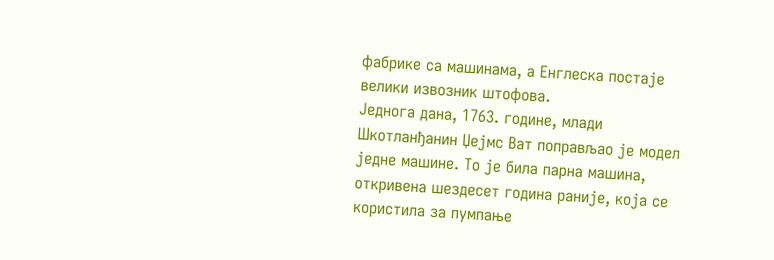фабрике са машинама, а Енглеска постаје велики извозник штофова.
Једнога дана, 1763. године, млади Шкотланђанин Џејмс Ват поправљао је модел једне машине. То је била парна машина, откривена шездесет година раније, која се користила за пумпање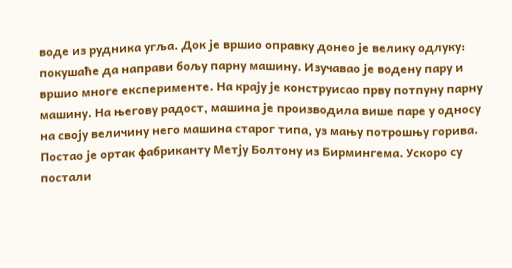воде из рудника угља. Док је вршио оправку донео је велику одлуку: покушаће да направи бољу парну машину. Изучавао је водену пару и вршио многе експерименте. На крају је конструисао прву потпуну парну машину. На његову радост, машина је производила више паре у односу на своју величину него машина старог типа, уз мању потрошњу горива. Постао је ортак фабриканту Метју Болтону из Бирмингема. Ускоро су постали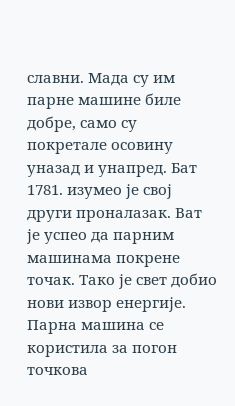славни. Мада су им парне машине биле добре, само су покретале осовину уназад и унапред. Бат 1781. изумео је свој други проналазак. Ват је успео да парним машинама покрене точак. Тако је свет добио нови извор енергије. Парна машина се користила за погон точкова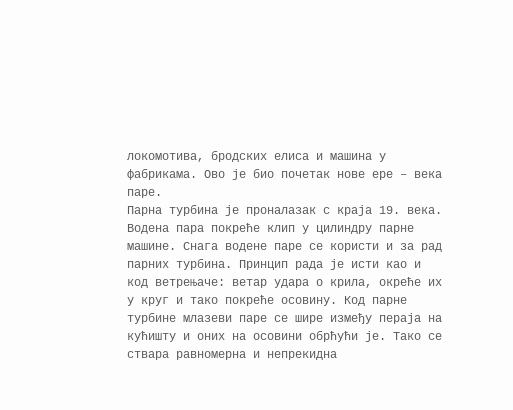локомотива, бродских елиса и машина у фабрикама. Ово је био почетак нове ере – века паре.
Парна турбинa је проналазак с краја 19. века. Водена пара покреће клип у цилиндру парне машине. Снага водене паре се користи и за рад парних турбина. Принцип рада је исти као и код ветрењаче: ветар удара о крила, окреће их у круг и тако покреће осовину. Код парне турбине млазеви паре се шире између пераја на кућишту и оних на осовини обрћући је. Тако се ствара равномерна и непрекидна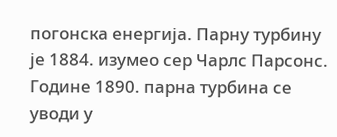погонска енергија. Парну турбину је 1884. изумео сер Чарлс Парсонс. Године 1890. парна турбина се уводи у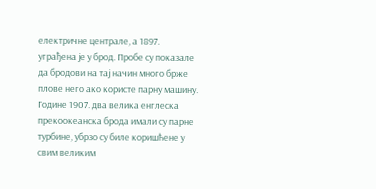електричне централе, а 1897. уграђена је у брод. Пробе су показале да бродови на тај начин много брже плове него ако користе парну машину. Године 1907. два велика енглеска прекоокеанска брода имали су парне турбине, убрзо су биле коришћене у свим великим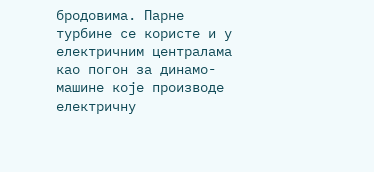бродовима. Парне турбине се користе и у електричним централама као погон за динамо-машине које производе електричну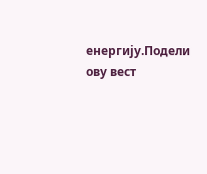енергију.Подели ову вест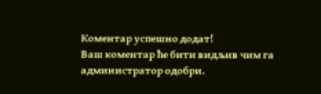Комeнтар успeшно додат!
Ваш комeнтар ћe бити видљив чим га администратор одобри.